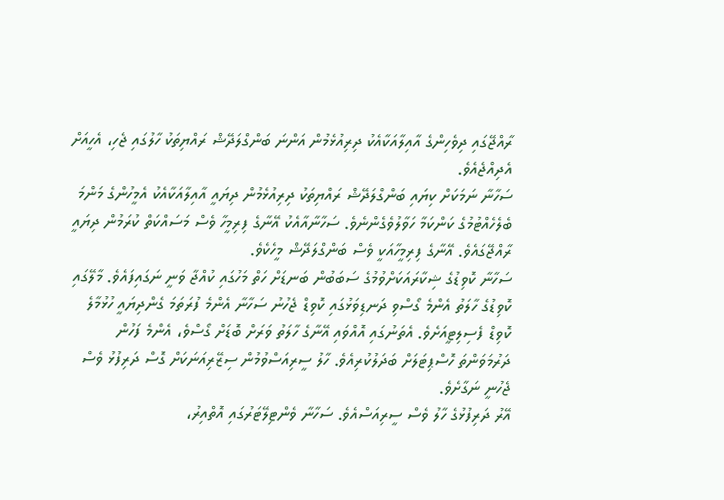ރާއްޖޭގައި ދިވެހިންގެ އާއިލާއަކާއެކު ދިރިއުޅެމުން އަންނަ ބަންގްލަދޭޝް ރައްޔިތަކު ހާލުގައި ޖެހި، އެހީއަށް އެދިއްޖެއެވެ.
ސަހާނާ ނަމަކަށް ކިޔައި ބަންގްލަދޭޝް ރައްޔިތަކު ދިރިއުޅެމުން ދިޔައީ އާއިލާއަކާއެކު އެމީހުންގެ މަންމަ ބެލެހެއްޓުމުގެ ކަންކަމާ ހަވާލުވެގެންނެވެ. ސަހާނާއާއެކު އޭނާގެ ފިރިމީހާ ވެސް މަސައްކަތް ކުރަމުން ދިޔައީ ރާއްޖޭގައެވެ. އޭނާގެ ފިރިމީހާއަކީ ވެސް ބަންގްލަދޭޝް މީހެކެވެ.
ސަހާނާ ކޮވިޑުގެ ޝިކާރައަކަށްވުމުގެ ސަބަބުން ބަނޑަށް ހަތް މަހުގައި ކުއްޖާ ވަނީ ނަގައިފައެވެ. މާލޭގައި ކޮވިޑުގެ ހާލަތު އެންމެ ގޯސްވި ދަނޑިވަޅުގައި ކޮވިޑް ޖެހުނު ސަހާނާ އެންމެ ފުރަތަމަ ގެންދިޔައީ ހުޅުމާލެ ކޮވިޑް ފެސިލިޓީއަށެވެ. އެތަނުގައި އޮއްވައި އޭނާގެ ހާލަތު ވަރަށް ބޮޑަށް ގޯސްވެ، އެންމެ ފަހުން ދަރުމަވަންތަ ހޮސްޕިޓަލަށް ބަދަލުކުރިއެވެ. ހާލު ސީރިއަސްވުމުން ސިޒޭރިއަނަކަށް ގޮސް ދަރިފުޅު ވެސް ޖެހުނީ ނަގާށެވެ.
އޭރު ދަރިފުޅުގެ ހާލު ވެސް ސީރިއަސްއެވެ. ސަހާނާ ވެންޓިލޭޓަރުގައި އޮތްއިރު،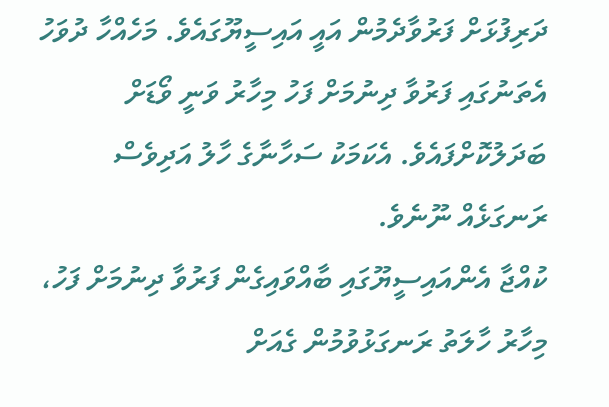ދަރިފުޅަށް ފަރުވާދެމުން އައީ އައިސީޔޫގައެވެ. މަހެއްހާ ދުވަހު އެތަނުގައި ފަރުވާ ދިނުމަށް ފަހު މިހާރު ވަނީ ވޯޑަށް ބަދަލުކޮށްފައެވެ. އެކަމަކު ސަހާނާގެ ހާލު އަދިވެސް ރަނގަޅެއް ނޫނެވެ.
ކުއްޖާ އެންއައިސީޔޫގައި ބާއްވައިގެން ފަރުވާ ދިނުމަށް ފަހު، މިހާރު ހާލަތު ރަނގަޅުވުމުން ގެއަށް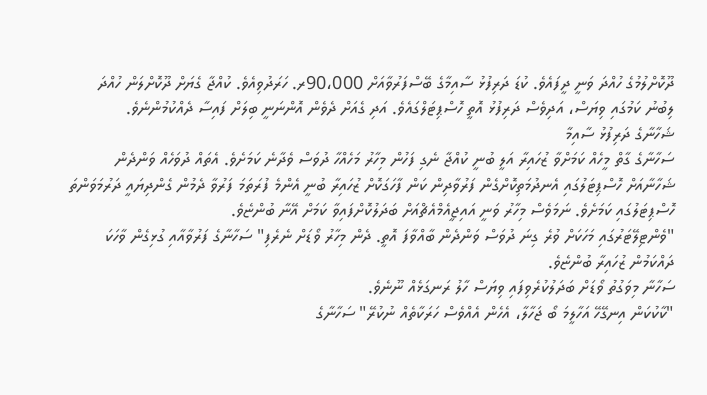ދޫކޮށްލުމުގެ ހުއްދަ ވަނީ ދީފައެވެ. ކުޑަ ދަރިފުޅު ސާއިމާގެ ބޭސްފަރުވާއަށް 90،000ރ. ހަރަދުވިއެވެ. ކުއްޖާ ގެޔަށް ދޫކޮށްލަން ހުއްދަ ލިބުނު ކަމުގައި ވިޔަސް، އަދިވެސް ދަރިފުޅު އޮތީ ހޮސްޕިޓަލްގައެވެ. އަދި ގެއަށް ދެވެން އޮންނަނީ ބިލަށް ފައިސާ ދެއްކުމުންނެވެ.
ޝަހާނާގެ ދަރިފުޅު ސާއިމާ
ސަހާނާގެ ގާތް މީހެއް ކަމަށްވާ ޒުހައިރާ އަލީ ބުނީ ކުއްޖާ ނެގި ފަހުން މިހާރު މަހެއްހާ ދުވަސް ވެދާނެ ކަމަށެވެ. އެތައް ދުވަހެއް ވަންދެން ޝަހާނާއަށް ހޮސްޕިޓަލުގައި އެނދުމަތިކޮށްގެން ފަރުވާދިން ކަން ފާހަގަކޮށް ޒުހައިރާ ބުނީ އެންމެ ފުރަތަމަ ފަރުވާ ދެމުން ގެންދިޔައީ ދަރުމަވަންތަ ހޮސްޕިޓަލުގައި ކަމަށެވެ. ނަމަވެސް މިހާރު ވަނީ އައިޖީއެމްއެޗްއަށް ބަދަލުކޮށްފައިވާ ކަމަށް އޭނާ ބުންޏެވެ.
"ވެންޓިލޭޓަރުގައި މަހަކަށް ވުރެ ގިނަ ދުވަސް ވަންދެން ބާއްވާފަ އޮތީ. ދެން މިހާރު ވޯޑަށް ނެރެފި" ސަހާނާގެ ފަރުވާއާއި ގުޅިގެން ވާހަކަ ދައްކަމުން ޒުހައިރާ ބުންޏެވެ.
ސަހާނާ މިވަގުތު ވޯޑަށް ބަދަލުކުރެވިފައި ވިޔަސް ހާލު ރަނގަޅެއް ނޫނެވެ.
"ކާކުކަން އިނގޭހޭ އަހާލީމަ ބޯ ޖަހާލާ، އެހެން އެއްވެސް ހަރަކާތެއް ނުކުރޭ" ސަހާނާގެ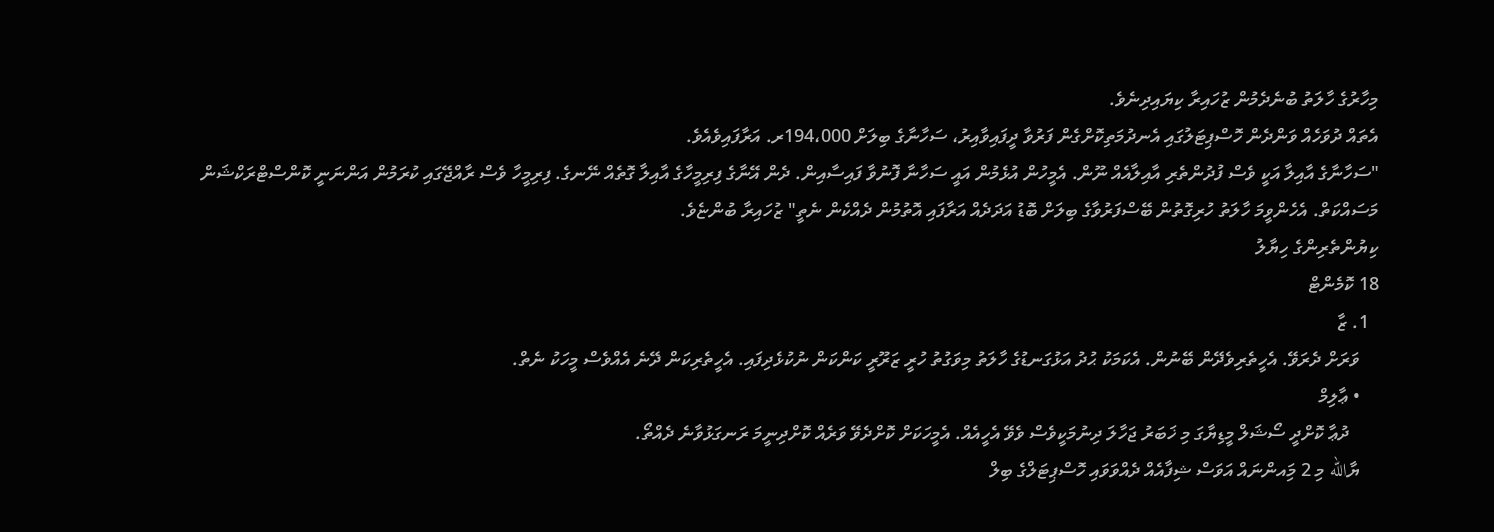މިހާރުގެ ހާލަތު ބުނެދެމުން ޒުހައިރާ ކިޔައިދިނެވެ.
އެތައް ދުވަހެއް ވަންދެން ހޮސްޕިޓަލުގައި އެނދުމަތިކޮށްގެން ފަރުވާ ދީފައިވާއިރު، ސަހާނާގެ ބިލަށް 194،000ރ. އަރާފައިވެއެވެ.
"ސަހާނާގެ އާއިލާ އަކީ ވެސް ފުދުންތެރި އާއިލާއެއް ނޫން. އެމީހުން އުޅެމުން އައީ ސަހާނާ ފޮނުވާ ފައިސާއިން. ދެން އޭނާގެ ފިރިމީހާގެ އާއިލާ ގޮތެއް ނޭނގެ. ފިރިމީހާ ވެސް ރާއްޖޭގައި ކުރަމުން އަންނަނީ ކޮންސްޓްރަކްޝަން މަސައްކަތް. އެހެންވީމަ ހާލަތު ހުރިގޮތުން ބޭސްފަރުވާގެ ބިލަށް ބޮޑު އަދަދެއް އަރާފައި އޮތުމުން ދެއްކެން ނެތީ" ޒުހައިރާ ބުންޏެވެ.
ކިޔުންތެރިންގެ ހިޔާލު
18 ކޮމެންޓް
  1. ޒާ
    ވަރަށް ދެރަވޭ. އެހީތެރިވެދޭން ބޭނުން. އެކަމަކު ޙުދު އަޅުގަނޑުގެ ހާލަތު މިވަގުތު ހުރީ ޒަރޫރީ ކަންކަން ނުކުޅެދިފައި. އެހީތެރިކަން ދޭނެ އެއްވެސް މީހަކު ނެތް.
    • ޢާލިމް
      ދުޢާ ކޮށްދީ ސޯޝަލް މީޑިޔާގަ މި ޚަބަރު ޖަހާލަ ދިނުމަކީވެސް ވެވޭ އެހީއެއް. އެމީހަކަށް ކޮށްދެވޭ ވަރެއް ކޮށްދިނީމަ ރަނގަޅުވާނެ ދެއްތޯ.
    ޔާالله މި 2 މަިއންނައް އަވަސް ޝިފާއެއް ދެއްވަވައި ހޮސްޕިޓަލްގެ ބިލް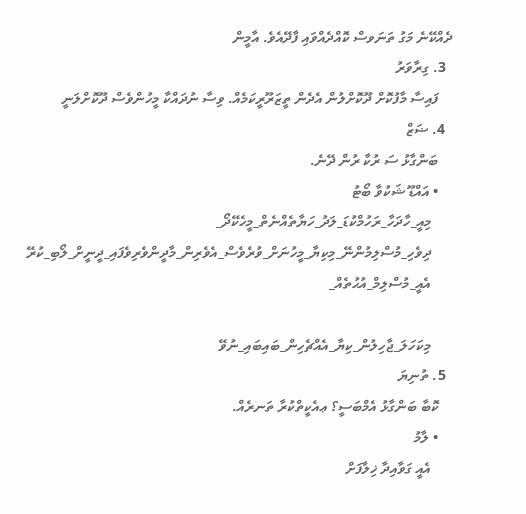ދެއްކޭނެ މަގު ތަނަވސް ކޮއްދެއްވައި ފާދޭއެވެ. އާމީން
  3. ގިރާވަރު
    ފައިސާ މާފުކޮށް ދޫކޮށްލުން އެދެން ތީޒަރޫރީކަމެއް. ވިސާ ނުދައްކާ މީހުންވެސް ދޫކޮށްލަނީ
  4. ޟަޒް
    ބަންގާޅު ސަ ރުކާ ރުން ދޭނެ.
    • އައްޑޫ ޝަކުވާ ބޯޓު
      މިއީ_ހާދަހާ_ރަހުމްކުޑަ_ލަދު_ހަޔާތެއްނެތް_މީހެކޭދޯ_
      ދިވެހި_މުސްލިމުންނޭ_މިކިޔާ_މީހުނަށް_ވުރެވެސް_އެވެރިން_މާދީންވެރިވެފައި_ދީނީށް_ލޯބި_ކުރޭ
      އެއީ_މުސްލިމް_އުޙުތެއް_

      މިކަހަލަ_ޖާހިލުން_ކިޔާ_އެއްޗެހިން_ބައިބައި_ނުވޭ
  5. ތުނިޔަ
    ކޮބާ ބަންގާޅު އެމްބަސީ؟ ޢއެކީތްކުރާ ތަނރެއް.
    • ލާމު
      އެއީ ގަވާއިދާ ޚިލާފަށް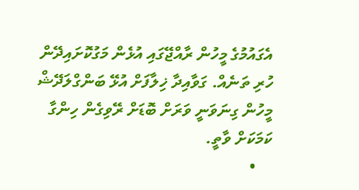އެގައުމުގެ މީހުން ރާއްޖޭގައި އުޅެން މަގުކޮށައިދޭން ހުރި ތަނެއް. ގަވާއިދާ ޚިލާފަށް އުޅޭ ބަންގްލަދޭޝް މީހުން ގިނަވަނީ ވަރަށް ބޮޑަށް ރޭވިގެން ހިންގާ ކަމަކަށް ވާތީ.
    •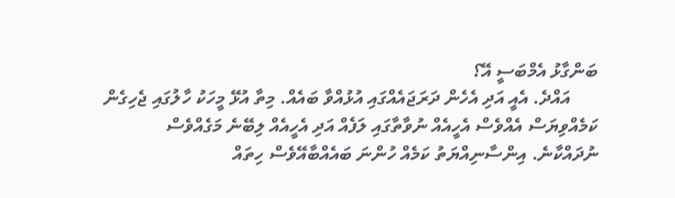ބަންގާޅު އެމްބަސީ އޭ؟
      އައްދެ. އެއީ އަދި އެހެން ދަރަޖައެއްގައި އުޅުއްވާ ބައެއް. މިތާ އުޅޭ މީހަކު ހާލުގައި ޖެހިގެން ކަމެއްވިޔަސް އެއްވެސް އެހީއެއް ނުވާތާގައި ލަފެއް އަދި އެހީއެއް ލިބޭނެ މަގެއްވެސް ނުދައްކާނެ. އިންސާނިއްޔަތު ކަމެއް ހުންނަ ބައެއްބާއޭވެސް ހިތައް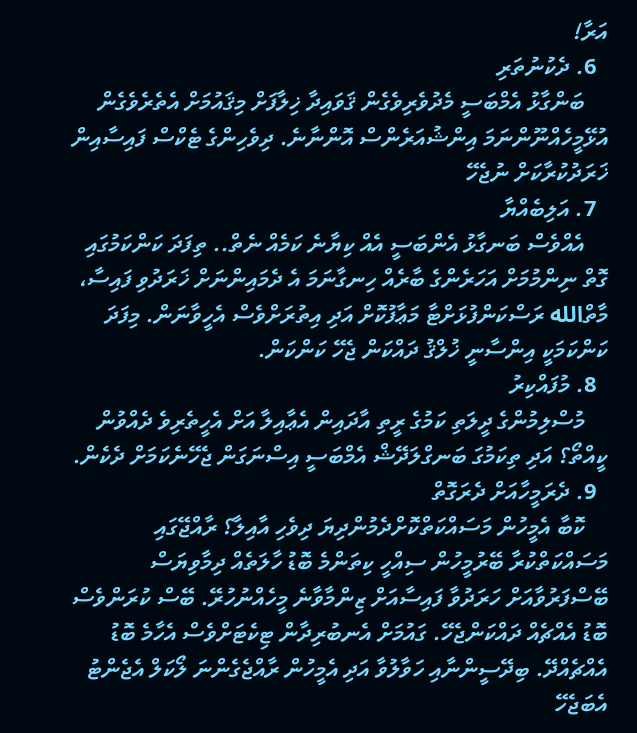އަރާ!
  6. ދެކުނުތަރި
    ބަންގާޅު އެމްބަސީ މެދުވެރިވެގެން ޤަވައިދާ ޚިލާފަށް މިޤައުމަށް އެތެރެވެގެން އުޅޭމީހެއްނޫންނަމަ އިންޝުއަރެންސް އޮންނާނެ. ދިވެހިންގެ ޓެކްސް ފައިސާއިން ޚަރަދުކުރާކަށް ނުޖެހޭ
  7. އަލިބެއްޔާ
    އެއްވެސް ބަނގާޅު އެންބަސީ އެއް ކިޔާނެ ކަމެއް ނެތް.. ތިފަދަ ކަންކަމުގައި ގޮތް ނިންމުމަށް އަހަރެންގެ ބާރެއް ހިނގާނަމަ އެ ދެމައިންނަށް ޚަރަދުވި ފައިސާ، މާތްالله ރަސްކަންފުޅަށްޓާ މަޢާފުކޮށް އަދި އިތުރަށްވެސް އެހީވާނަން. މިފަދަ ކަންކަމަކީ އިންސާނީ ޚުލްޤު ދައްކަން ޖެހޭ ކަންކަން.
  8. މުފައްކިރު
    މުސްލިމުންގެ ދީލަތި ކަމުގެ ރީތި އާދައިން އެޢާއިލާ އަށް އެހީތެރިވެ ދެއްވުން ކީއްތޯ؟ އަދި ތިކަމުގަ ބަނގްލަދޭޝް އެމްބަސީ އިސްނަގަން ޖެހޭނެކަމަށް ދެކެން.
  9. ދެރަމީހާއަށް ދެރަގޮތް
    ކޮބާ އެމީހުން މަސައްކަތްކޮށްދެމުންދިޔަ ދިވެހި އާއިލާ؟ ރާއްޖޭގައި މަސައްކަތްކުރާ ބޭރުމީހުން ސިއްހީ ކިތަންމެ ބޮޑު ހާލަތެއް ދިމާވިޔަސް ބޭސްފަރުވާއަށް ހަރަދުވާ ފައިސާއަށް ޒިންމާވާނެ މީހެއްނުހުރޭ. ބޭސް ކުރަންވެސް ބޮޑު އެއްޗެއް ދައްކަންޖެހޭ. ގައުމަށް އެނބުރިދާން ޓިކެޓަށްވެސް އެހާމެ ބޮޑު އެއްޗެއްދޭ. ބިދޭސީންނާއި ހަވާލުވާ އަދި އެމީހުން ރާއްޖެގެންނަ ލޯކަލް އެޖެންޓު އެބަޖެހޭ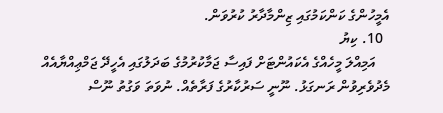އެމީހުންގެ ކަންކަމުގައި ޒިންމާދާރު ކުރުވަން.
  10. ކިޔު
    އަމިއްލަ މީހެއްގެ އެކައުންޓަށް ފައިސާ ޖަމާކުރުމުގެ ބަދަލުގައި އެހީދޭ ޖަމްޢިއްޔާއެއް މެދުވެރިވުން ރަނގަޅު. ނޫނީ ސަރުކާރުގެ ފަރާތެއް. ނުވަތަ ވަގުތު ނޫސް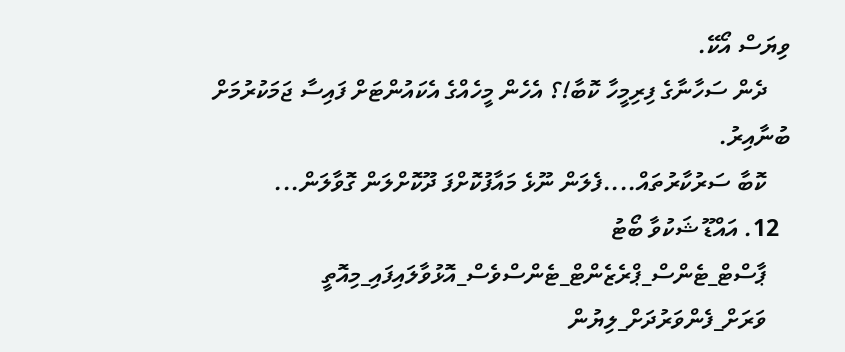ވިޔަސް އޯކޭ.
    ދެން ސަހާނާގެ ފިރިމީހާ ކޮބާ!؟ އެހެން މީހެއްގެ އެކައުންޓަށް ފައިސާ ޖަމަކުރުމަށް ބުނާއިރު.
    ކޮބާ ސަރުކާރުތައް....ފެލަން ނޫޅެ މައާފުކޮށްފަ ދޫކޮށްލަން ގޮވާލަން...
  12. އައްޑޫ ޝަކުވާ ބޯޓު
    ޕާސްޓް_ޓެންސް_ޕްރެޒެންޓް_ޓެންސްވެސް_އޮޅުވާލައިފައި_މިއޮތީ
    ވަރަށް_ފެންވަރުދަށް_ލިޔުން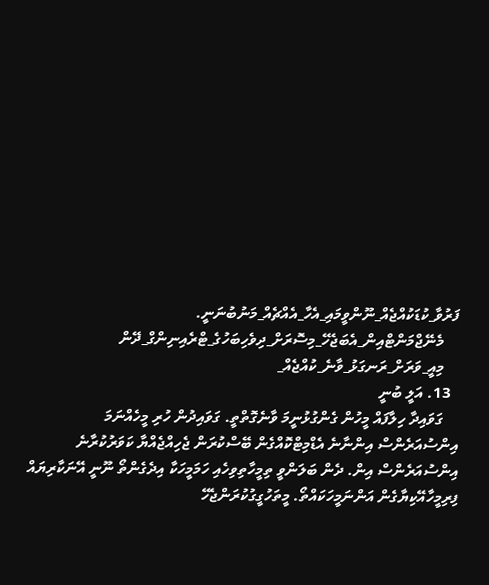ފަރުވާ_ކުޑަކުއްޖެއް_ނޫންވީމައި_އެހާ_އެއްޗެއް_މަނުބުނަނީ.
    މެނޭޖްމަންޓްއިން_އެބަޖެހޭ_މިސޮރަށް_ދިވެހިބަހުގެ_ޓްރެއިނިންގް_ދޭން
    މިއީ_ވަރަށް_ރަނގަޅު_ވާނެ_ކުއްޖެއް_
  13. އަލީ ބުނީ
    ގަވައިދާ ހިލާފައް މީހުން ގެންގުޅުނީމަ ވާނެގޮތްތީ. ގަވައިދުން ހުރި މީހެއްނަމަ އިންސުއަރެންސް އިންނާނެ އެޑްމިޓްކޮއްގެން ބޭސްކުރަން ޖެހިއްޖެއްޔާ ކަވަރުކުރާނެ އިންސުއަރެންސް އިން. ދެން ބަލަންވީ ތިމީހާތިވިހެއި ހަމަމީހަކާ އިދެގެންތޯ ނޫނީ އޭނަކާރިޔައް ފިރިމީހާއޭކިޔާގެން އަންނަމީހަކައްތޯ. މީތަހުގީގުކުރަންޖެހޭ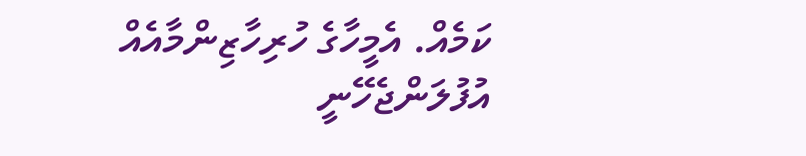ކަމެއް. އެމީހާގެ ހުރިހާޒިންމާއެއް އުފުލަންޖެހޭނީ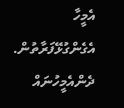އެމީހާ އެގެންގުޅޭފަރާތުން. ދެންއެމީހުނައް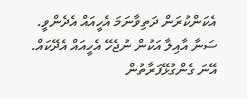އެކަންކުރަން ދަތިވާނަމަ އެހީއައް އެދެންވީ. ސަނާ އާއިލާ އަކުން ނުޖެހޭ އެހީއައް އެދޭކައް. އޭނަ ގެންގުޅޭފަރާތުން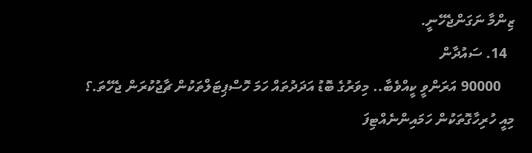ޒިންމާ ނަގަންޖެހޭނީ.
  14. ސައުދާން
    90000 އަރަންވީ ކީއްވެބާ.. މިވަރުގެ ބޮޑު އަދަދުތައް ހަމަ ހޮސްޕިޓަލްތަކުން ޗާޖުކުރަން ޖެހޭތަ.؟ މިއީ ހުރިހާގޮތަކުން ހަމައިންނެއްޓިފަ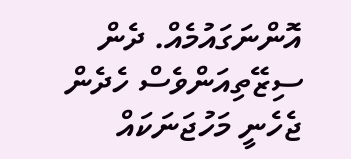އޮންނަގައުމެއް. ދެން ސިޒޭތިއަންވެސް ހެދެން ޖެހެނީ މަހުޖަނަކައް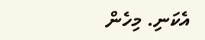އެކަނި. މިހެން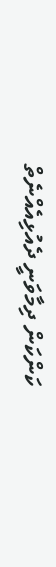ކަންކަން ދިމާވަނީ ދެއުޅިއެއްނެތް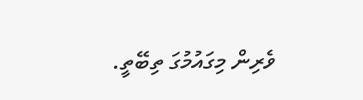ވެރިން މިގައުމުގަ ތިބޭތީ.